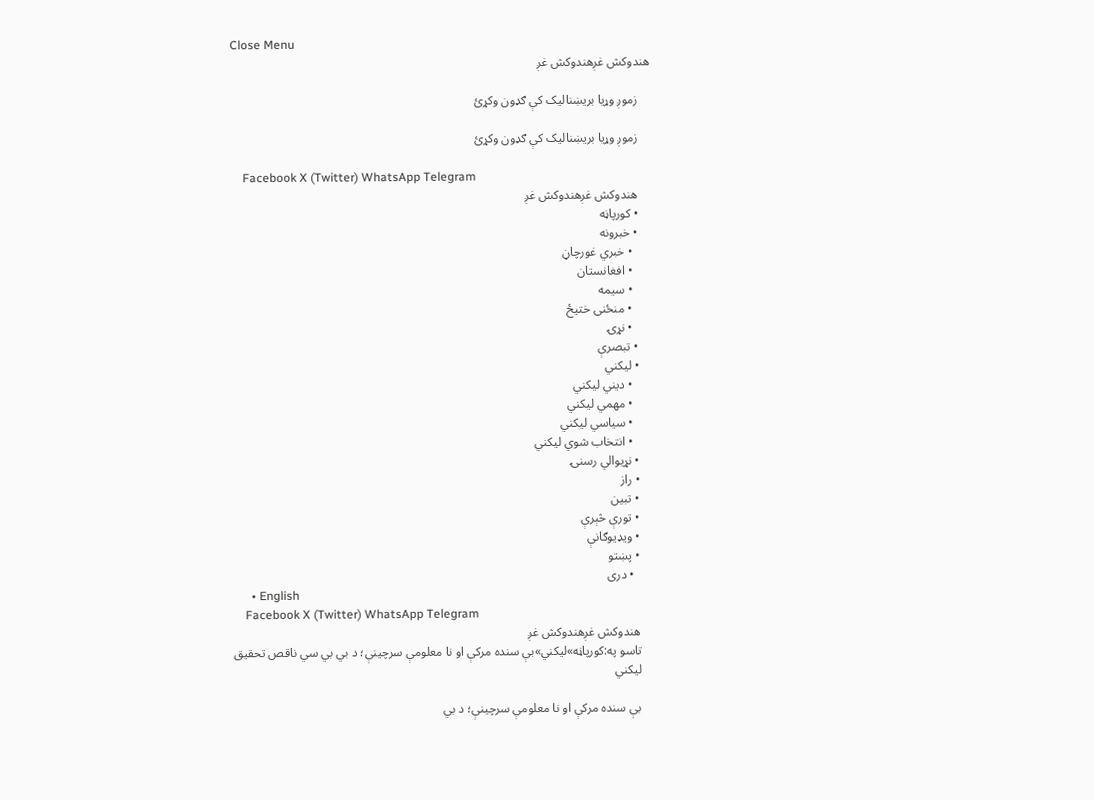Close Menu
هندوکش غږهندوکش غږ

    زموږ وړیا بریښنالیک کې ګډون وکړئ

    زموږ وړیا بریښنالیک کې ګډون وکړئ

    Facebook X (Twitter) WhatsApp Telegram
    هندوکش غږهندوکش غږ
    • کورپاڼه
    • خبرونه
      • خبري غورچاڼ
      • افغانستان
      • سیمه
      • منځنی ختیځ
      • نړۍ
    • تبصرې
    • لیکني
      • دیني لیکني
      • مهمي لیکني
      • سیاسي لیکني
      • انتخاب شوي لیکني
    • نړیوالي رسنۍ
    • راز
    • تبین
    • تورې څېرې
    • ویډیوګانې
    • پښتو
      • دری
      • English
    Facebook X (Twitter) WhatsApp Telegram
    هندوکش غږهندوکش غږ
    تاسو په:کورپاڼه»لیکني»بې سنده مرکې او نا معلومې سرچینې؛ د بي بي سي ناقص تحقیق
    لیکني

    بې سنده مرکې او نا معلومې سرچینې؛ د بي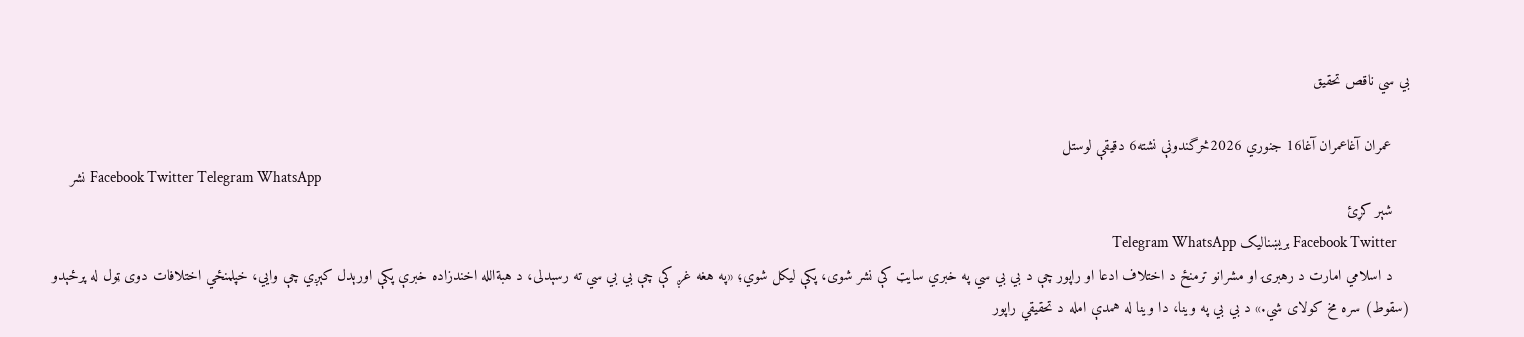بي سي ناقص تحقیق

    عمران آغاعمران آغا16 جنوري 2026څرگندونې نشته6 دقیقې لوستل
    نشر Facebook Twitter Telegram WhatsApp
    شېر کړئ
    Facebook Twitter بریښنالیک Telegram WhatsApp
    د اسلامي امارت د رهبرۍ او مشرانو ترمنځ د اختلاف ادعا او راپور چې د بي‌ بي‌ سي په خبري سایټ کې نشر شوی، پکې لیکل شوي؛ «په هغه غږ کې چې بي‌ بي‌ سي ته رسېدلی، د هبةالله اخندزاده خبرې پکې اورېدل کېږي چې وايي، خپلمنځي اختلافات دوی ټول له پرځېدو (سقوط) سره مخ کولای شي.» د بي بي په وینا، دا وینا له همدې امله د تحقیقي راپور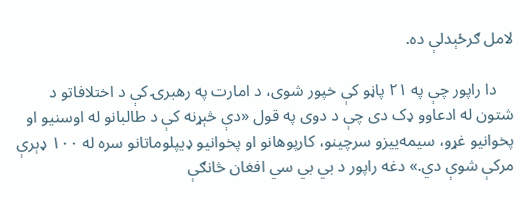لامل ګرځېدلې ده.

    دا راپور چې په ۲۱ پاڼو کې خپور شوی، د امارت په رهبرۍ کې د اختلافاتو د شتون له ادعاوو ډک دی چې د دوی په قول «دې څېړنه کې د طالبانو له اوسنیو او پخوانیو غړو، سیمه‌ییزو سرچینو، کارپوهانو او پخوانیو ډیپلوماتانو سره له ۱۰۰ ډېرې مرکې شوې دي.» دغه راپور د بي‌ بي‌ سي افغان څانګې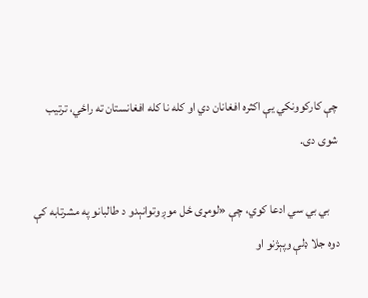چې کارکوونکي یې اکثره افغانان دي او کله نا کله افغانستان ته راځي، ترتیب شوی دی.

    بي‌ بي‌ سي ادعا کوي، چې «لومړی ځل موږ وتوانېدو د طالبانو په مشرتابه کې دوه جلا ډلې وپېژنو او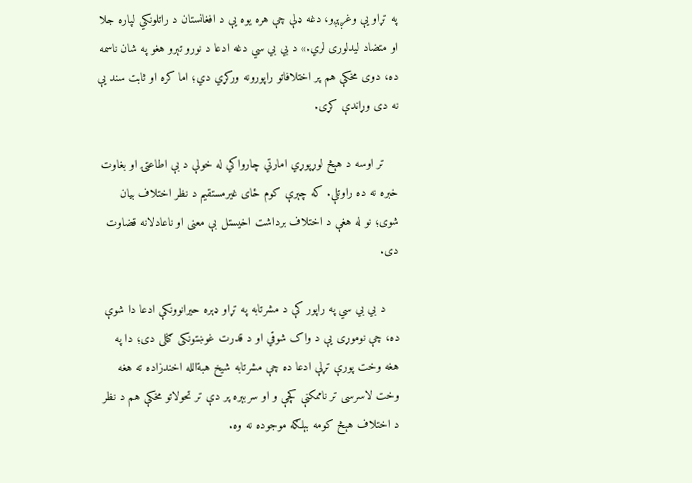په تړاو یې وغږېږو، دغه ډلې چې هره یوه یې د افغانستان د راتلونکي لپاره جلا او متضاد لیدلوری لري.» د بي‌ بي‌ سي دغه ادعا د نورو تېرو هغو په شان ناسمه ده، دوی مخکې هم پر اختلافاتو راپورونه ورکړي دي؛ اما کره او ثابت سند یې نه دی وړاندې کړی.

    تر اوسه د هېڅ لوړپوړي امارتي چارواکي له خولې د بې‌ اطاعتۍ او بغاوت خبره نه ده راوتلې. که چېرې کوم ځای غیرمستقیم د نظر اختلاف بیان شوی؛ نو له هغې د اختلاف برداشت اخیستل بې‌ معنی او ناعادلانه قضاوت دی.

    د بي بي سي په راپور کې د مشرتابه په تړاو ډېره حیرانوونکې ادعا دا شوې ده، چې نوموړی یې د واک شوقي او د قدرت غوښتونکی ګڼلی دی؛ دا په هغه وخت پورې تړلې ادعا ده چې مشرتابه شیخ هبةالله اخندزاده ته هغه وخت لاسرسی تر ناممکنې کچې و او سربېره پر دې تر تحولاتو مخکې هم د نظر د اختلاف هېڅ کومه بېلګه موجوده نه وه.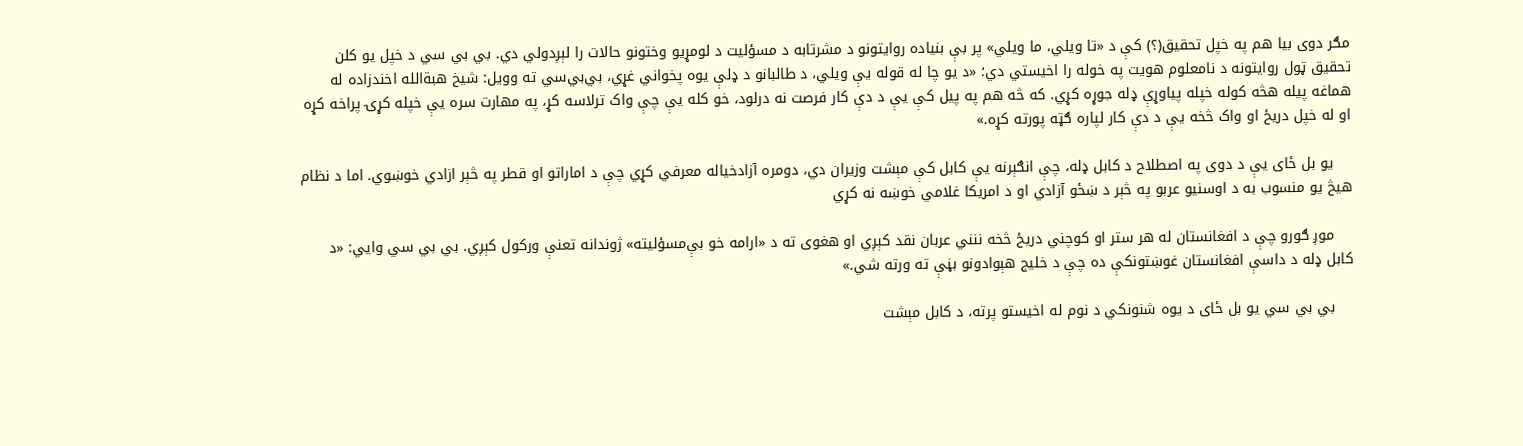مګر دوی بیا هم په خپل تحقیق(؟) کې د «تا ویلي، ما ویلي» پر بې‌ بنیاده روایتونو د مشرتابه د مسؤلیت د لومړیو وختونو حالات را لېږدولي دي. بي بي‌ سي د خپل یو کلن تحقیق ټول روایتونه د نامعلوم هویت په خوله را اخیستي دي؛ «د یو چا له قوله یې ویلي، د طالبانو د ډلې یوه پخواني غړي، بي‌بي‌سي ته وویل: شیخ هبةالله اخندزاده له هماغه پیله هڅه کوله خپله پیاوړې ډله جوړه کړي. که څه هم په پیل کې یې د دې کار فرصت نه درلود، خو کله یې چې واک ترلاسه کړ، په مهارت سره یې خپله کړۍ پراخه کړه او له خپل دریځ او واک څخه یې د دې کار لپاره ګټه پورته کړه.»

    یو بل ځای یې د دوی په اصطلاح د کابل ډله، چې انګېرنه یې کابل کې مېشت وزیران دي، دومره آزادخیاله معرفي کړي چې د اماراتو او قطر په څېر ازادي خوښوي. اما د نظام هیڅ یو منسوب به د اوسنیو عربو په څېر د ښځو آزادي او د امریکا غلامي خوښه نه کړي

    موږ ګورو چې د افغانستان له هر ستر او کوچني دریځ څخه ننني عربان نقد کېږي او هغوی ته د «ارامه خو بې‌مسؤلیته» ژوندانه تعنې ورکول کېږي. بي‌ بي‌ سي وایي: «د کابل ډله د داسې افغانستان غوښتونکې ده چې د خلیج هېوادونو بڼې ته ورته شي.»

    بي بي سي یو بل ځای د یوه شنونکي د نوم له اخیستو پرته، د کابل مېشت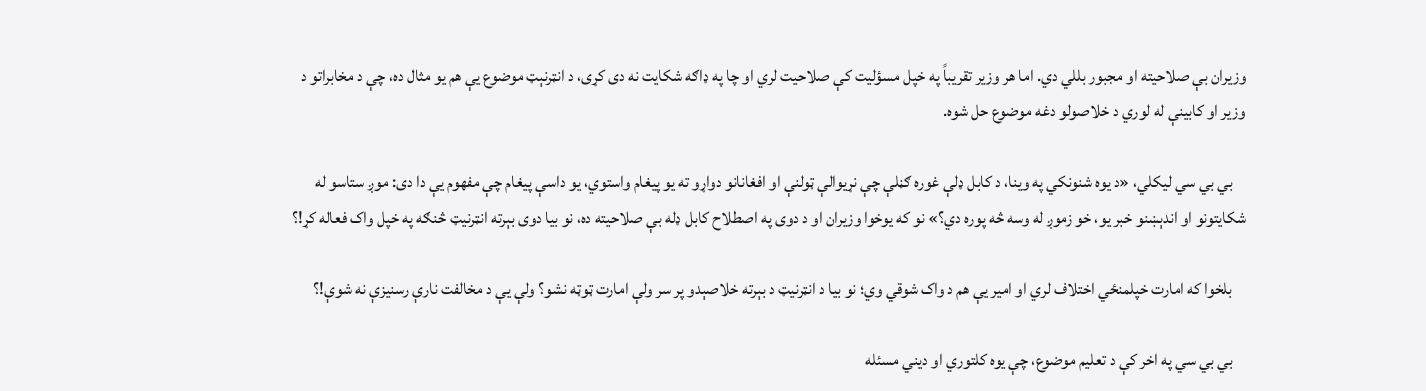وزیران بې‌ صلاحیته او مجبور بللي دي. اما هر وزیر تقریباً په خپل مسؤلیت کې صلاحیت لري او چا په ډاګه شکایت نه دی کړی، د انټرنېټ موضوع یې هم یو مثال ده، چې د مخابراتو د وزیر او کابینې له لوري د خلاصولو دغه موضوع حل شوه.

    بي بي سي لیکلي، «د یوه شنونکي په وینا، د کابل ډلې غوره ګڼلې چې نړیوالې ټولنې او افغانانو دواړو ته یو پیغام واستوي، یو داسې پیغام چې مفهوم یې دا دی: موږ ستاسو له شکایتونو او اندېښنو خبر یو، خو زموږ له وسه څه پوره دي؟» نو که یوخوا وزیران او د دوی په اصطلاح کابل ډله بې‌ صلاحیته ده، نو بیا دوی بېرته انټرنیټ څنګه په خپل واک فعاله کړ!؟

    بلخوا که امارت خپلمنځي اختلاف لري او امیر یې هم د واک شوقي وي؛ نو بیا د انټرنیټ د بېرته خلاصېدو پر سر ولې امارت ټوټه نشو؟ ولې یې د مخالفت نارې رسنیزې نه شوې!؟

    بي بي سي په اخر کې د تعلیم موضوع، چې یوه کلتوري او دیني مسئله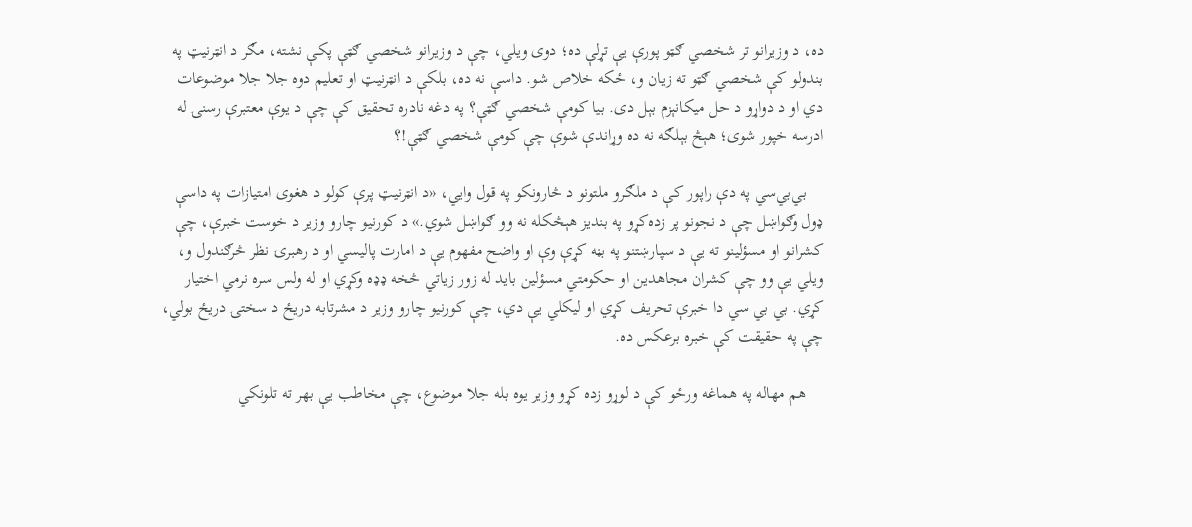ده، د وزیرانو تر شخصي ګټو پورې یې تړلې ده؛ دوی ویلي، چې د وزیرانو شخصي ګټې پکې نشته، مګر د انټرنیټ په بندولو کې شخصي ګټو ته زیان و، ځکه خلاص شو. داسې نه ده، بلکې د انټرنیټ او تعلیم دوه جلا جلا موضوعات دي او د دواړو د حل میکانېزم بېل دی. بیا کومې شخصي ګټې؟ په دغه نادره تحقیق کې چې د یوې معتبرې رسنۍ له ادرسه خپور شوی؛ هېڅ بېلګه نه ده وړاندې شوې چې کومې شخصي ګټې!؟

    بي‌بي‌سي په دې راپور کې د ملګرو ملتونو د څارونکو په قول وایي، «د انټرنیټ پرې کولو د هغوی امتیازات په داسې ډول وګواښل چې د نجونو پر زده‌کړو په بندیز هېڅکله نه وو ګواښل شوي.» د کورنیو چارو وزیر د خوست خبرې، چې کشرانو او مسؤلینو ته یې د سپارښتنو په بڼه کړې وې او واضح مفهوم یې د امارت پاليسي او د رهبرۍ نظر څرګندول و، ویلي یې وو چې کشران مجاهدین او حکومتي مسؤلین باید له زور زیاتي څخه ډډه وکړي او له ولس سره نرمي اختیار کړي. بي‌ بي‌ سي دا خبرې تحریف کړي او لیکلي یې دي، چې کورنیو چارو وزیر د مشرتابه دریځ د سختۍ دریځ بولي، چې په حقیقت کې خبره برعکس ده.

    هم مهاله په هماغه ورځو کې د لوړو زده کړو وزیر یوه بله جلا موضوع، چې مخاطب یې بهر ته تلونکي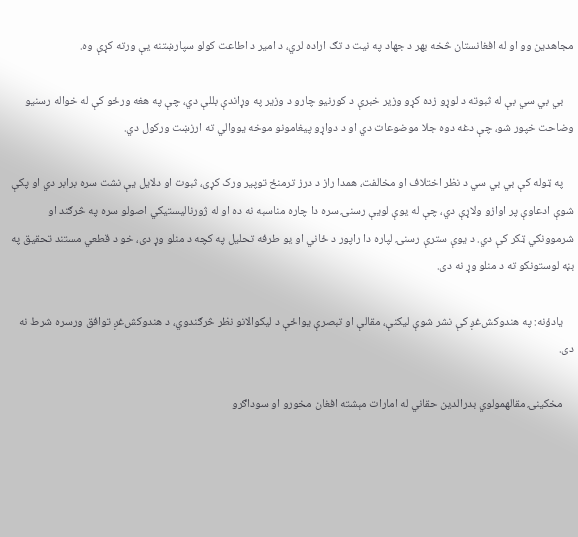مجاهدین وو او له افغانستان څخه بهر د جهاد په نیت د تګ اراده لري، د امیر د اطاعت کولو سپارښتنه یې ورته کړې وه.

    بي‌ بي‌ سي بې له ثبوته د لوړو زده کړو وزیر خبرې د کورنیو چارو د وزیر په وړاندې بللې دي، چې په هغه ورځو کې له خواله رسنیو وضاحت خپور شو، چې دغه دوه جلا موضوعات دي او د دواړو پیغامونو موخه یووالي ته ارزښت ورکول دي.

    په ټوله کې بي‌ بي‌ سي د نظر اختلاف او مخالفت، همدا راز د درز ترمنځ توپیر ورک کړی، ثبوت او دلایل یې نشت سره برابر دي او پکې شوې ادعاوې پر اوازو ولاړې دي، چې له یوې لویې رسنۍ سره دا چاره مناسبه نه ده او له ژورنالیستیکي اصولو سره په څرګند او شرموونکي ټکر کې دي. د یوې سترې رسنۍ لپاره دا راپور د ځاني او یو طرفه تحلیل په کچه د منلو وړ دی، خو د قطعي مستند تحقیق په بڼه لوستونکو ته د منلو وړ نه دی.

    یادؤنه: په هندوکش‌غږ کې نشر شوې لیکنې، مقالې او تبصرې یواځې د لیکوالانو نظر څرګندوي، د هندوکش‌غږ توافق ورسره شرط نه دی.

    مخکینۍ مقالهمولوي بدرالدین حقاني له امارات مېشته افغان مخورو او سوداګرو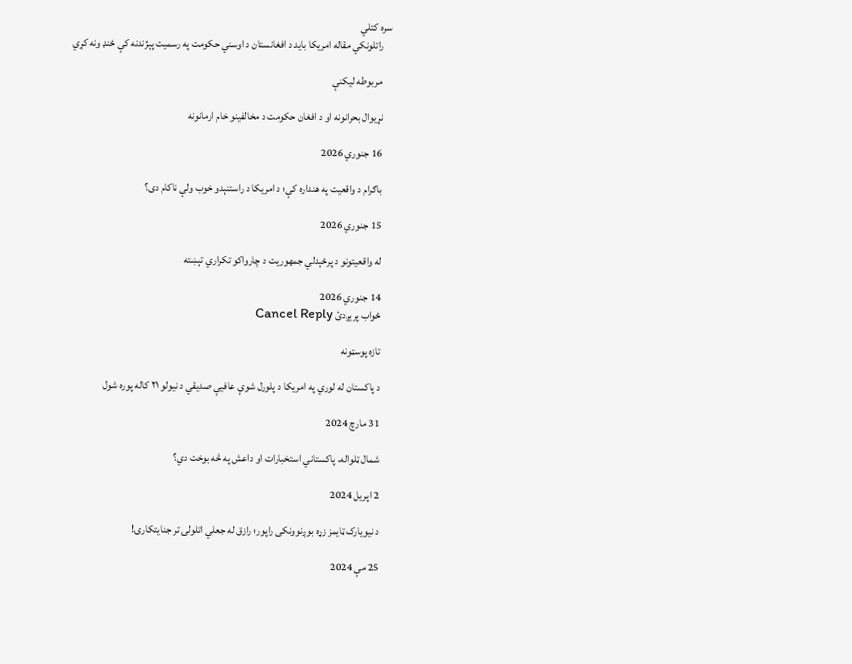سره کتلي
    راتلونکي مقاله امریکا باید د افغانستان د اوسني حکومت په رسمیت پېژندنه کې ځنډ ونه کړي

    مربوطه لیکنې

    نړیوال بحرانونه او د افغان حکومت د مخالفینو خام ارمانونه

    16 جنوري 2026

    باګرام د واقعیت په هنداره کې؛ د امریکا د راستنېدو خوب ولې ناکام دی؟

    15 جنوري 2026

    له واقعیتونو د پرځېدلي جمهوریت د چارواکو تکراري تېښته

    14 جنوري 2026
    ځواب پریږدئ Cancel Reply

    تازه پوسټونه

    د پاکستان له لوري په امریکا د پلورل شوې عافیې صدیقي د نیولو ۲۱ کاله پوره شول

    31 مارچ 2024

    شمال ټلواله، پاکستاني استخبارات او داعش په څه بوخت دي؟

    2 اپریل 2024

    د نیویارک ټایمز زړه بوږنوونکی راپور؛ رازق له جعلي اتلولۍ تر جنایتکارۍ!

    25 مې 2024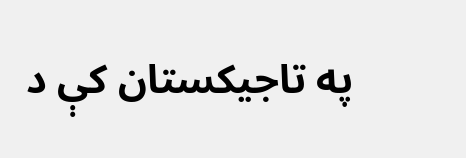په تاجیکستان کې د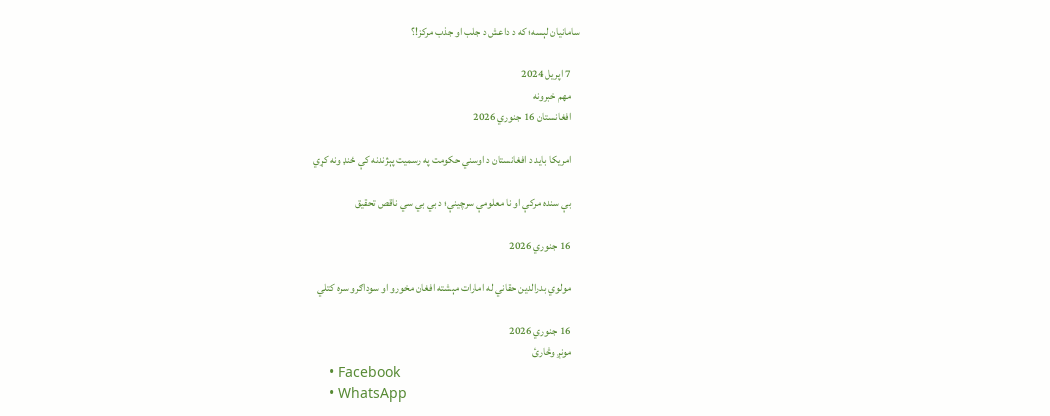سامانیان لېسه؛ که د داعش د جلب او جذب مرکز!؟

    7 اپریل 2024
    مهم خبرونه
    افغانستان 16 جنوري 2026

    امریکا باید د افغانستان د اوسني حکومت په رسمیت پېژندنه کې ځنډ ونه کړي

    بې سنده مرکې او نا معلومې سرچینې؛ د بي بي سي ناقص تحقیق

    16 جنوري 2026

    مولوي بدرالدین حقاني له امارات مېشته افغان مخورو او سوداګرو سره کتلي

    16 جنوري 2026
    مونږ وڅارئ
    • Facebook
    • WhatsApp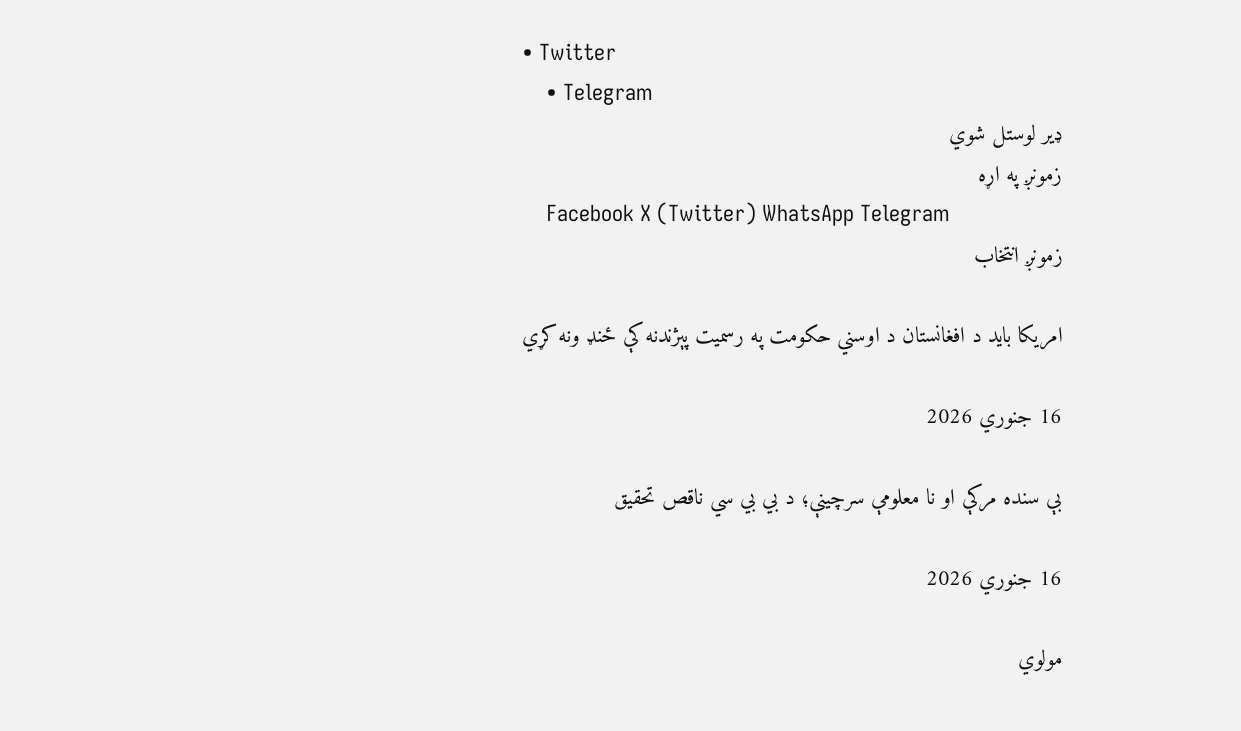• Twitter
    • Telegram
    ډیر لوستل شوي
    زمونږ په اړه
    Facebook X (Twitter) WhatsApp Telegram
    زمونږ انتخاب

    امریکا باید د افغانستان د اوسني حکومت په رسمیت پېژندنه کې ځنډ ونه کړي

    16 جنوري 2026

    بې سنده مرکې او نا معلومې سرچینې؛ د بي بي سي ناقص تحقیق

    16 جنوري 2026

    مولوي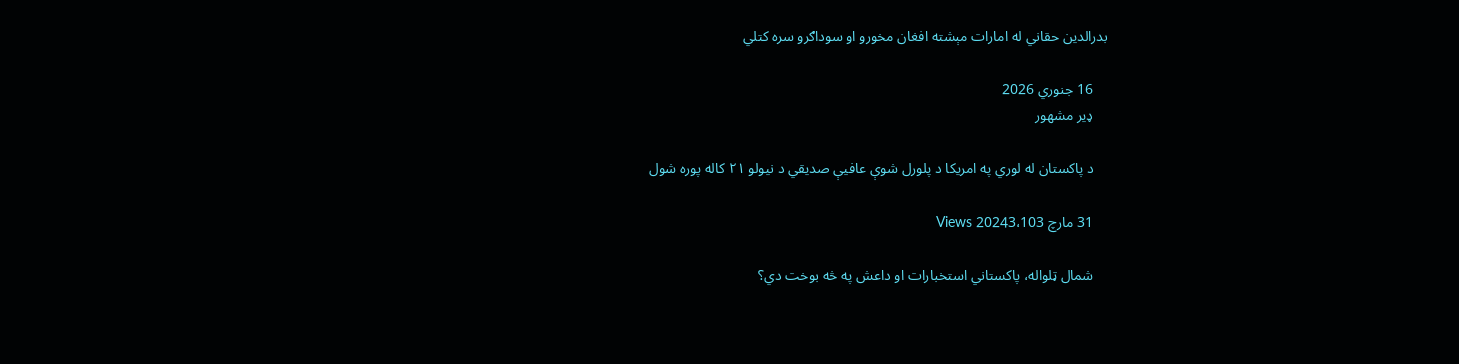بدرالدین حقاني له امارات مېشته افغان مخورو او سوداګرو سره کتلي

    16 جنوري 2026
    ډیر مشهور

    د پاکستان له لوري په امریکا د پلورل شوې عافیې صدیقي د نیولو ۲۱ کاله پوره شول

    31 مارچ 20243،103 Views

    شمال ټلواله، پاکستاني استخبارات او داعش په څه بوخت دي؟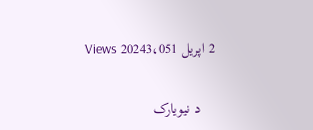2 اپریل 20243،051 Views

    د نیویارک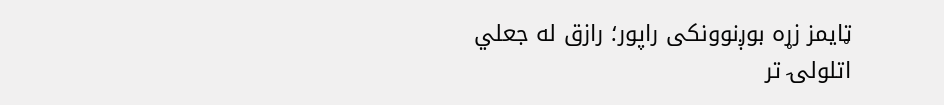ټایمز زړه بوږنوونکی راپور؛ رازق له جعلي اتلولۍ تر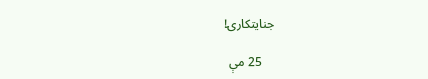جنایتکارۍ!

    25 مې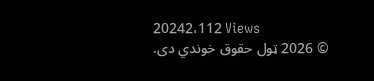20242،112 Views
    © 2026 ټول حقوق خوندي دی.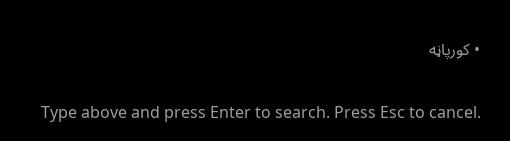• کورپاڼه

    Type above and press Enter to search. Press Esc to cancel.